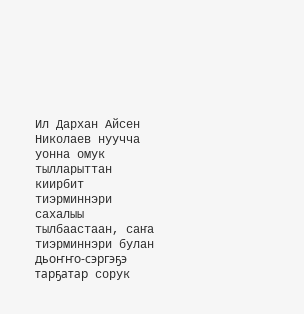Ил Дархан Айсен Николаев нуучча уонна омук тылларыттан киирбит тиэрминнэри сахалыы тылбаастаан, саҥа тиэрминнэри булан дьоҥҥо-сэргэҕэ тарҕатар сорук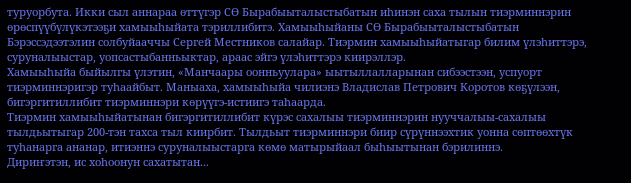туруорбута. Икки сыл аннараа өттүгэр СӨ Бырабыыталыстыбатын иһинэн саха тылын тиэрминнэрин өрөспүүбүлүкэтээҕи хамыыһыйата тэриллибитэ. Хамыыһыйаны СӨ Бырабыыталыстыбатын Бэрэссэдээтэлин солбуйааччы Сергей Местников салайар. Тиэрмин хамыыһыйатыгар билим үлэһиттэрэ, суруналыыстар, уопсастыбанньыктар, араас эйгэ үлэһиттэрэ киирэллэр.
Хамыыһыйа быйылгы үлэтин, «Манчаары оонньуулара» ыытыллалларынан сибээстээн, успуорт тиэрминнэригэр туһаайбыт. Маныаха, хамыыһыйа чилиэнэ Владислав Петрович Коротов көҕүлээн, бигэргитиллибит тиэрминнэри көрүүгэ-истиигэ таһаарда.
Тиэрмин хамыыһыйатынан бигэргитиллибит күрэс сахалыы тиэрминнэрин нууччалыы-сахалыы тылдьытыгар 200-тэн тахса тыл киирбит. Тылдьыт тиэрминнэри биир сүрүннээхтик уонна сөптөөхтүк туһанарга ананар, итиэннэ суруналыыстарга көмө матырыйаал быһыытынан бэрилиннэ.
Дириҥэтэн, ис хоһоонун сахатытан...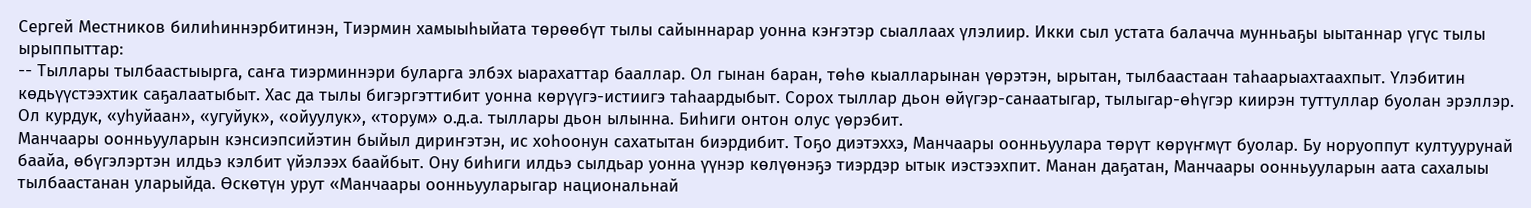Сергей Местников билиһиннэрбитинэн, Тиэрмин хамыыһыйата төрөөбүт тылы сайыннарар уонна кэҥэтэр сыаллаах үлэлиир. Икки сыл устата балачча мунньаҕы ыытаннар үгүс тылы ырыппыттар:
-- Тыллары тылбаастыырга, саҥа тиэрминнэри буларга элбэх ыарахаттар бааллар. Ол гынан баран, төһө кыалларынан үөрэтэн, ырытан, тылбаастаан таһаарыахтаахпыт. Үлэбитин көдьүүстээхтик саҕалаатыбыт. Хас да тылы бигэргэттибит уонна көрүүгэ-истиигэ таһаардыбыт. Сорох тыллар дьон өйүгэр-санаатыгар, тылыгар-өһүгэр киирэн туттуллар буолан эрэллэр. Ол курдук, «уһуйаан», «угуйук», «ойуулук», «торум» о.д.а. тыллары дьон ылынна. Биһиги онтон олус үөрэбит.
Манчаары оонньууларын кэнсиэпсийэтин быйыл дириҥэтэн, ис хоһоонун сахатытан биэрдибит. Тоҕо диэтэххэ, Манчаары оонньуулара төрүт көрүҥмүт буолар. Бу норуоппут култуурунай баайа, өбүгэлэртэн илдьэ кэлбит үйэлээх баайбыт. Ону биһиги илдьэ сылдьар уонна үүнэр көлүөнэҕэ тиэрдэр ытык иэстээхпит. Манан даҕатан, Манчаары оонньууларын аата сахалыы тылбаастанан уларыйда. Өскөтүн урут «Манчаары оонньууларыгар национальнай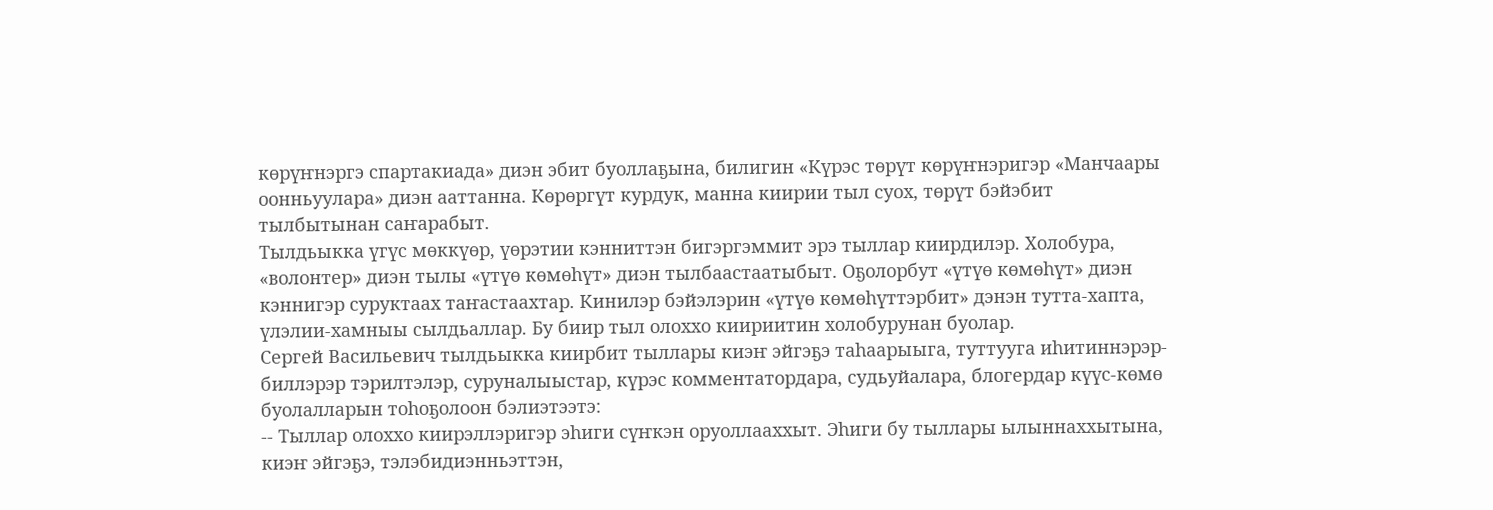көрүҥнэргэ спартакиада» диэн эбит буоллаҕына, билигин «Күрэс төрүт көрүҥнэригэр «Манчаары оонньуулара» диэн ааттанна. Көрөргүт курдук, манна киирии тыл суох, төрүт бэйэбит тылбытынан саҥарабыт.
Тылдьыкка үгүс мөккүөр, үөрэтии кэнниттэн бигэргэммит эрэ тыллар киирдилэр. Холобура, «волонтер» диэн тылы «үтүө көмөһүт» диэн тылбаастаатыбыт. Оҕолорбут «үтүө көмөһүт» диэн кэннигэр суруктаах таҥастаахтар. Кинилэр бэйэлэрин «үтүө көмөһүттэрбит» дэнэн тутта-хапта, үлэлии-хамныы сылдьаллар. Бу биир тыл олоххо киириитин холобурунан буолар.
Сергей Васильевич тылдьыкка киирбит тыллары киэҥ эйгэҕэ таһаарыыга, туттууга иһитиннэрэр-биллэрэр тэрилтэлэр, суруналыыстар, күрэс комментатордара, судьуйалара, блогердар күүс-көмө буолалларын тоһоҕолоон бэлиэтээтэ:
-- Тыллар олоххо киирэллэригэр эһиги сүҥкэн оруоллааххыт. Эһиги бу тыллары ылыннаххытына, киэҥ эйгэҕэ, тэлэбидиэнньэттэн,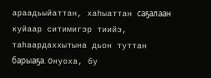араадьыйаттан, хаһыаттан саҕалаан куйаар ситимигэр тиийэ, таһаардаххытына дьон туттан барыаҕа. Онуоха, бу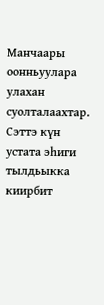Манчаары оонньуулара улахан суолталаахтар. Сэттэ күн устата эһиги тылдьыкка киирбит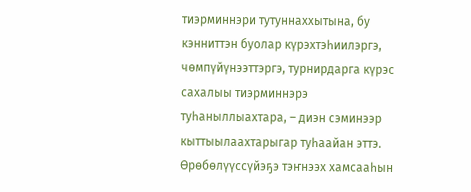тиэрминнэри тутуннаххытына, бу кэнниттэн буолар күрэхтэһиилэргэ, чөмпүйүнээттэргэ, турнирдарга күрэс сахалыы тиэрминнэрэ туһаныллыахтара, – диэн сэминээр кыттыылаахтарыгар туһаайан эттэ.
Өрөбөлүүссүйэҕэ тэҥнээх хамсааһын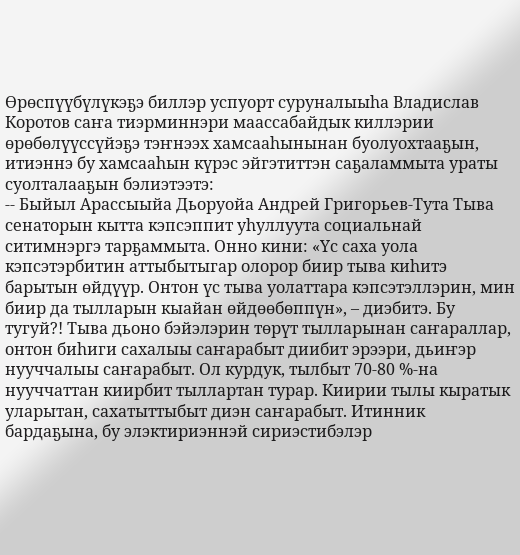Өрөспүүбүлүкэҕэ биллэр успуорт суруналыыһа Владислав Коротов саҥа тиэрминнэри маассабайдык киллэрии өрөбөлүүссүйэҕэ тэҥнээх хамсааһынынан буолуохтааҕын, итиэннэ бу хамсааһын күрэс эйгэтиттэн саҕаламмыта ураты суолталааҕын бэлиэтээтэ:
-- Быйыл Арассыыйа Дьоруойа Андрей Григорьев-Тута Тыва сенаторын кытта кэпсэппит уһуллуута социальнай ситимнэргэ тарҕаммыта. Онно кини: «Үс саха уола кэпсэтэрбитин аттыбытыгар олорор биир тыва киһитэ барытын өйдүүр. Онтон үс тыва уолаттара кэпсэтэллэрин, мин биир да тылларын кыайан өйдөөбөппүн», – диэбитэ. Бу тугуй?! Тыва дьоно бэйэлэрин төрүт тылларынан саҥараллар, онтон биһиги сахалыы саҥарабыт диибит эрээри, дьиҥэр нууччалыы саҥарабыт. Ол курдук, тылбыт 70-80 %-на нууччаттан киирбит тыллартан турар. Киирии тылы кыратык уларытан, сахатыттыбыт диэн саҥарабыт. Итинник бардаҕына, бу элэктириэннэй сириэстибэлэр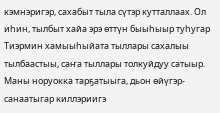кэмнэригэр, сахабыт тыла сүтэр кутталлаах. Ол иһин, тылбыт хайа эрэ өттүн быыһыыр туһугар Тиэрмин хамыыһыйата тыллары сахалыы тылбаастыы, саҥа тыллары толкуйдуу сатыыр. Маны норуокка тарҕатыыга, дьон өйүгэр-санаатыгар киллэриигэ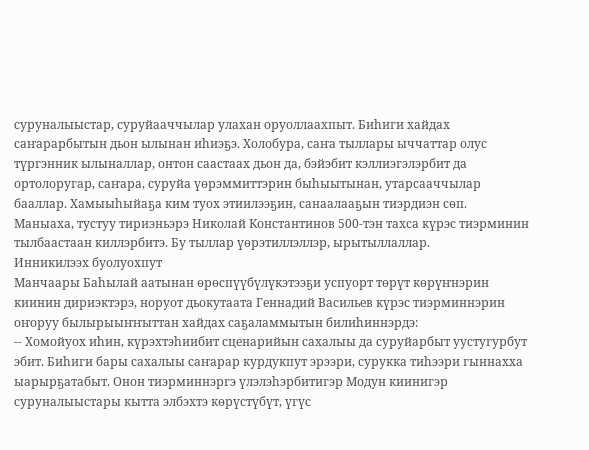суруналыыстар, суруйааччылар улахан оруоллаахпыт. Биһиги хайдах саҥарарбытын дьон ылынан иһиэҕэ. Холобура, саҥа тыллары ыччаттар олус түргэнник ылыналлар, онтон саастаах дьон да, бэйэбит кэллиэгэлэрбит да ортолоругар, саҥара, суруйа үөрэммиттэрин быһыытынан, утарсааччылар бааллар. Хамыыһыйаҕа ким туох этиилээҕин, санаалааҕын тиэрдиэн сөп. Маныаха, тустуу тириэньэрэ Николай Константинов 500-тэн тахса күрэс тиэрминин тылбаастаан киллэрбитэ. Бу тыллар үөрэтиллэллэр, ырытыллаллар.
Инникилээх буолуохпут
Манчаары Баһылай аатынан өрөспүүбүлүкэтээҕи успуорт төрүт көрүҥнэрин киинин дириэктэрэ, норуот дьокутаата Геннадий Васильев күрэс тиэрминнэрин оҥоруу былырыыҥҥыттан хайдах саҕаламмытын билиһиннэрдэ:
-- Хомойуох иһин, күрэхтэһиибит сценарийын сахалыы да суруйарбыт уустугурбут эбит. Биһиги бары сахалыы саҥарар курдукпут эрээри, сурукка тиһээри гыннахха ыарырҕатабыт. Онон тиэрминнэргэ үлэлэһэрбитигэр Модун киинигэр суруналыыстары кытта элбэхтэ көрүстүбүт, үгүс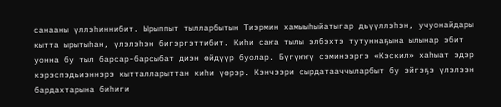санааны үллэһиннибит. Ырыппыт тылларбытын Тиэрмин хамыыһыйатыгар дьүүллэһэн, учуонайдары кытта ырытыһан, үлэлэһэн бигэргэттибит. Киһи саҥа тылы элбэхтэ тутуннаҕына ылынар эбит уонна бу тыл барсар-барсыбат диэн өйдүүр буолар. Бүгүҥҥү сэминээргэ «Кэскил» хаһыат эдэр кэрэспэдьиэннэрэ кытталларыттан киһи үөрэр. Кэнчээри сырдатааччыларбыт бу эйгэҕэ үлэлээн бардахтарына биһиги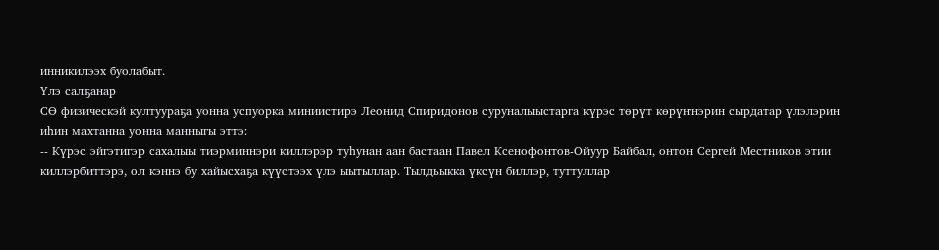инникилээх буолабыт.
Үлэ салҕанар
СӨ физическэй култуураҕа уонна успуорка миниистирэ Леонид Спиридонов суруналыыстарга күрэс төрүт көрүҥнэрин сырдатар үлэлэрин иһин махтанна уонна манныгы эттэ:
-- Күрэс эйгэтигэр сахалыы тиэрминнэри киллэрэр туһунан аан бастаан Павел Ксенофонтов-Ойуур Байбал, онтон Сергей Местников этии киллэрбиттэрэ, ол кэннэ бу хайысхаҕа күүстээх үлэ ыытыллар. Тылдьыкка үксүн биллэр, туттуллар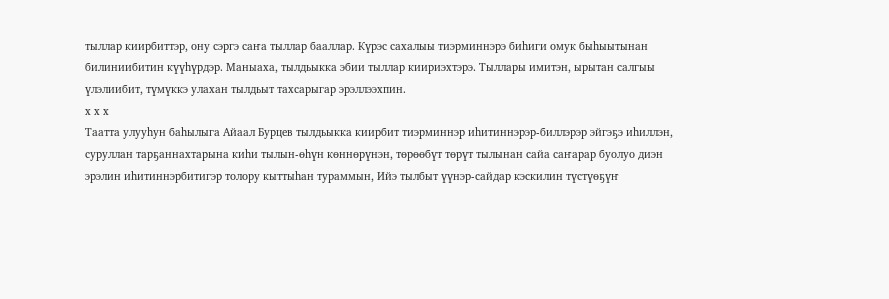тыллар киирбиттэр, ону сэргэ саҥа тыллар бааллар. Күрэс сахалыы тиэрминнэрэ биһиги омук быһыытынан билиниибитин күүһүрдэр. Маныаха, тылдьыкка эбии тыллар киириэхтэрэ. Тыллары имитэн, ырытан салгыы үлэлиибит, түмүккэ улахан тылдьыт тахсарыгар эрэллээхпин.
х х х
Таатта улууһун баһылыга Айаал Бурцев тылдьыкка киирбит тиэрминнэр иһитиннэрэр-биллэрэр эйгэҕэ иһиллэн, суруллан тарҕаннахтарына киһи тылын-өһүн көннөрүнэн, төрөөбүт төрүт тылынан сайа саҥарар буолуо диэн эрэлин иһитиннэрбитигэр толору кыттыһан тураммын, Ийэ тылбыт үүнэр-сайдар кэскилин түстүөҕүҥ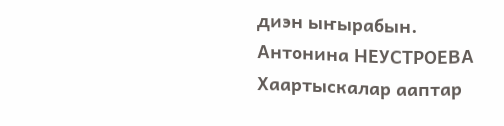диэн ыҥырабын.
Антонина НЕУСТРОЕВА
Хаартыскалар ааптар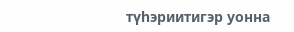түһэриитигэр уонна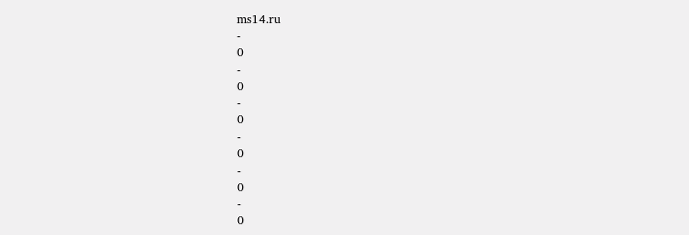ms14.ru
-
0
-
0
-
0
-
0
-
0
-
0